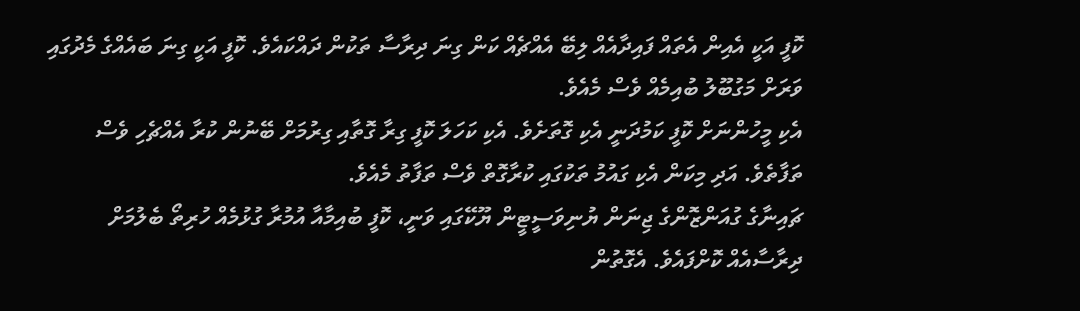ކޮފީ އަކީ އެއިން އެތައް ފައިދާއެއް ލިބޭ އެއްޗެއް ކަން ގިނަ ދިރާސާ ތަކުން ދައްކައެވެ. ކޮފީ އަކީ ގިނަ ބައެއްގެ މެދުގައި ވަރަށް މަގުބޫލު ބުއިމެއް ވެސް މެއެވެ.
އެކި މީހުންނަށް ކޮފީ ކަމުދަނީ އެކި ގޮތަށެވެ. އެކި ކަހަލަ ކޮފީ ގިރާ ގޮތާއި ގިރުމަށް ބޭނުން ކުރާ އެއްޗެހި ވެސް ތަފާތެވެ. އަދި މިކަން އެކި ގައުމު ތަކުގައި ކުރާގޮތް ވެސް ތަފާތު މެއެވެ.
ޗައިނާގެ ގުއަންޒޮންގެ ޖިނަން ޔުނިވަސީޓީން ޔޫކޭގައި ވަނީ، ކޮފީ ބުއިމާއާ އުމުރާ ގުޅުމެއް ހުރިތޯ ބެލުމަށް ދިރާސާއެއް ކޮށްފައެވެ. އެގޮތުން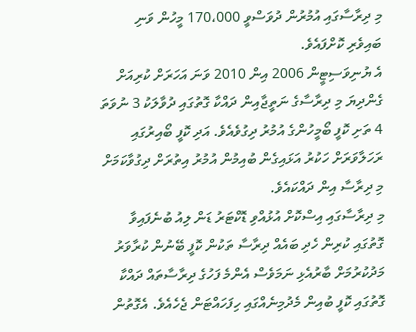މި ދިރާސާގައި އުމުރުން ދުވަސްވީ 170،000 މީހުން ވަނި ބައިވެރި ކޮށްފައެވެ.
އެ ޔުނިވަސިޓީން 2006 އިން 2010 ވަނަ އަހަރަށް ކުރިއަށް ގެންދިޔަ މި ދިރާސާގެ ނަތީޖާއިން ދައްކާ ގޮތުގައި ދުވާލަކު 3 ނުވަތަ 4 ތަށި ކޮފީ ބޯމީހުންގެ އުމުރު ދިގުވެއެވެ. އަދި ކޮފީ ބޯއިރުގައި ރަހަލާވަރަށް ހަކުރު އަޅައިގެން ބުއިމުން އުމުރު އިތުރަށް ދިގުވާކަމަށް މި ދިރާސާ އިން ދައްކައެވެ.
މި ދިރާސާގައި އިސްކޮށް އުޅުއްވި ޑޮކްޓަރު ޑަން ލިއު ބުނެފައިވާ ގޮތުގައި ކުރިން ހެދި ބައެއް ދިރާސާ ތަކުން ކޮފީ ބޭނުން ކުރާވަރު މަދުކުރުމަށް ބާރުއެޅި ނަމަވެސް އެންމެ ފަހުގެ ދިރާސާތައް ދައްކާ ގޮތުގައި ކޮފީ ބުއިން މެދުމިނެއްގައި ހިފަހައްޓަން ޖެހެއެވެ. އެގޮތުން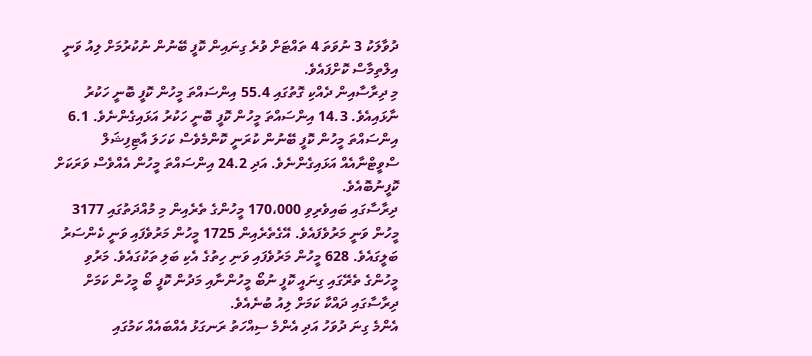ދުވާލަކު 3 ނުވަތަ 4 ތައްޓަށް ވުރެ ގިނައިން ކޮފީ ބޭނުން ނުކުރުމަށް ލިއު ވަނީ އިލްތިމާސް ކޮށްފައެވެ.
މި ދިރާސާއިން ދެއްކި ގޮތުގައި 55.4 އިންސައްތަ މީހުން ކޮފީ ބޮނީ ހަކުރު ނާޅައިއެވެ. 14.3 އިންސައްތަ މީހުން ކޮފީ ބޮނީ ހަކުރު އަޅައިގެންނެވެ. 6.1 އިންސައްތަ މީހުން ކޮފީ ބޭނުން ކުރަނީ ކޮންމެވެސް ކަހަލަ އާޓިފިޝަލް ސްވީޓްނާއެއް އަޅައިގެންނެވެ. އަދި 24.2 އިންސައްތަ މީހުން އެއްވެސް ވަރަކަށް ކޮފީނުބޮއެވެ.
ދިރާސާގައި ބައިވެރިވި 170،000 މީހުންގެ ތެރެއިން މި މުއްދަތުގައި 3177 މީހުން ވަނީ މަރުވެފައެވެ. އޭގެތެރެއިން 1725 މީހުން މަރުވެފައި ވަނީ ކެންސަރު ބަލީގައެވެ. 628 މީހުން މަރުވެފައި ވަނި ހިތުގެ އެކި ބަލި ތަކުގައެވެ. މަރުވި މީހުންގެ ތެރޭގައި ގިނައީ ކޮފީ ނުބޯ މީހުންނާއި މަދުން ކޮފީ ބޯ މީހުން ކަމަށް ދިރާސާގައި ދައްކާ ކަމަށް ލިއު ބުނެއެވެ.
އެންމެ ގިނަ ދުވަހު އަދި އެންމެ ސިއްހަތު ރަނގަޅު އެއްބައެއް ކަމުގައި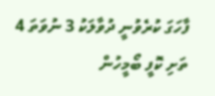ފާހަގަ ކުރެވުނީ ދުވާލަކު 3 ނުވަތަ 4 ތަށި ކޮފީ ބޯމީހުން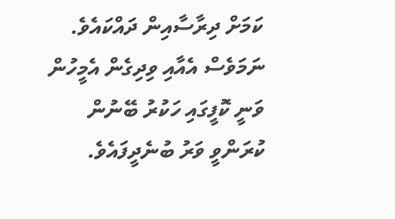ކަމަށް ދިރާސާއިން ދައްކައެވެ.
ނަމަވެސް އެއާއި ވިދިގެން އެމީހުން ވަނީ ކޮފީގައި ހަކުރު ބޭނުން ކުރަންވީ ވަރު ބުނެދީފައެވެ.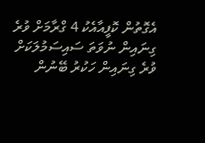އެގޮތުން ކޮފީއާއެކު 4 ގްރާމަށް ވުރެ ގިނައިން ނުވަތަ ސައިސަމުލަކަށް ވުރެ ގިނައިން ހަކުރު ބޭނުން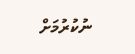ނުކުރުމަށް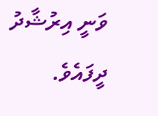ވަނީ އިރުޝާދު ދީފައެވެ.